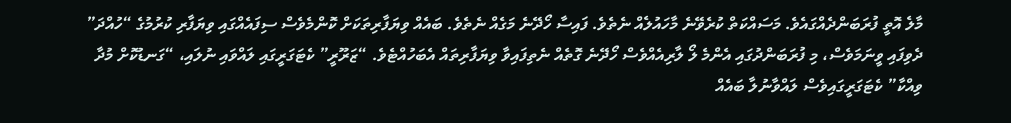މާލެ އޮތީ ފުރަބަންދެއްގައެވެ. މަސައްކަތް ކުރެވޭނެ މާހައުލެއް ނެތެވެ. ފައިސާ ހޯދޭނެ މަގެއް ނެތެވެ. ބައެއް ވިޔަފާރިތަކަށް ކޮންމެވެސް ސިފައެއްގައި ވިޔަފާރި ކުރުމުގެ “ހުއްދަ” ދެވިފައި ވީނަމަވެސް، މި ފުރަބަންދުގައި އެންމެ ލޯ ލާރިއެއްވެސް ހޯދޭނެ ގޮތެއް ނެތިފައިވާ ވިޔަފާރިތައް އެބަހުއްޓެވެ. “ޒަރޫރީ” ކެޓަގަރީގައި ލައްވައި ނުލައި، “ގަނޑުކޮށް މުދާ ވިއްކާ” ކެޓަގަރީގައިވެސް ލައްވާނުލާ ބައެއް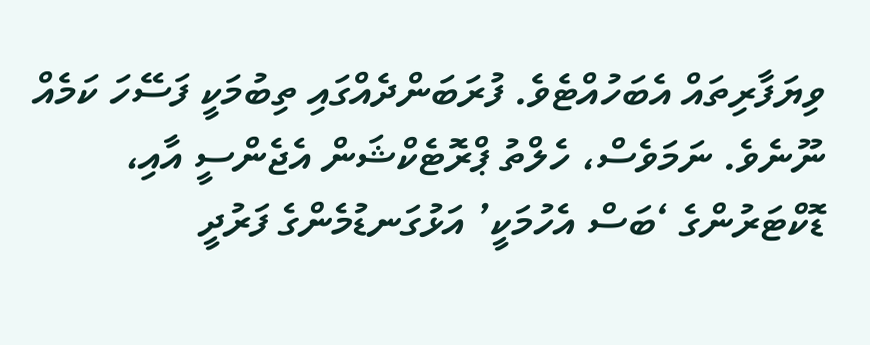ވިޔަފާރިތައް އެބަހުއްޓެވެ. ފުރަބަންދެއްގައި ތިބުމަކީ ފަސޭހަ ކަމެއް ނޫނެވެ. ނަމަވެސް، ހެލްތު ޕްރޮޓެކްޝަން އެޖެންސީ އާއި، ޑޮކްޓަރުންގެ ‘ބަސް އެހުމަކީ’ އަޅުގަނޑުމެންގެ ފަރުދީ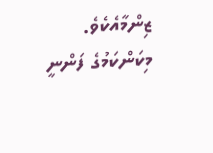ޒިންމާއެކެވެ. މިކަންކަމުގެ ފަންނީ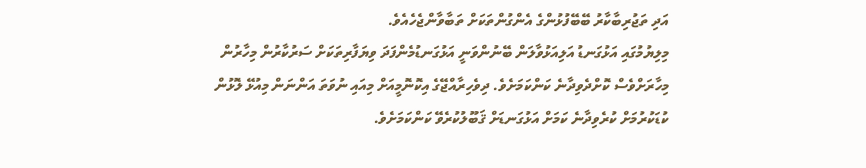އަދި ތަޖުރިބާކާރު ބޭބޭފުޅުންގެ އެންގުންތަކަށް ތަބާވާންޖެހެއެވެ.
މިލިޔުމުގައި އަޅުގަނޑު އަލިއަޅުވާލަން ބޭނުންވަނީ އަޅުގަނޑުމެންފަދަ ވިޔަފާރިތަކަށް ސަރުކާރުން މިހާރުން މިހާރަށްވެސް ކޮށްދެވިދާނެ ކަންކަމަށެވެ. ދިވެހިރާއްޖޭގެ އިކޮނޮމީއަށް މިއައި ނުވަތަ އަންނަން މިއުޅޭ ލޮޅުން ކުޑަކުރުމަށް ކުރެވިދާނެ ކަމަށް އަޅުގަނޑަށް ޤަބޫލުކުރެވޭ ކަންކަމަށެވެ.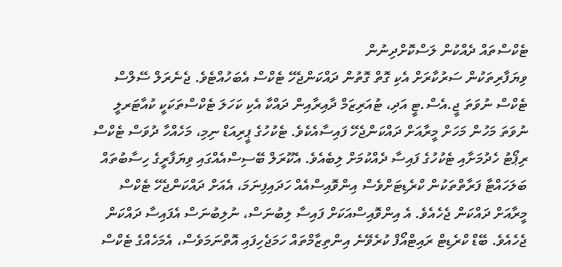ޓެކްސްތައް ދެއްކުން ލަސްކޮށްދިނުން
ވިޔަފާރިތަކުން ސަރުކާރަށް އެކި ގޮތް ގޮތުން ދައްކަންޖެހޭ ޓެކްސް އެބަހުއްޓެވެ. ޖެނެރަލް ސޭލްސް ޓެކްސް ނުވަތަ ޖީ.އެސް.ޓީ އަދި، ޓުއަރިޒަމް ދާއިރާއިން ދައްކާ އެކި ކަހަލަ ޓެކްސްތަކަކީ ކުއާޓަރލީ ނުވަތަ މަހުން މަހަށް މީރާއަށް ދައްކަންޖެހޭ ފައިސާއެކެވެ. ޓެކުހުގެ ޕީރިއަޑް ނިމި، މަހެއްހާ ދުވަސް ޓެކްސް ރިޕޯޓު ހެދުމަށާއި ޓެކުހުގެ ފައިސާ ދެއްކުމަށް ލިބެއެވެ. އެކޫރަލް ބޭސިސްއެއްގައި ވިޔަފާރީގެ ހިސާބުތައް ބަލަހައްޓާ ފަރާތްތަކުން ކްރެޑިޓަށްވެސް އިންވޮއިސްއެއް ހަދައިފިނަމަ، އެއަށް ދައްކަންޖެހޭ ޓެކްސް މީރާއަށް ދައްކަން ޖެހެއެވެ. އެ އިންވޮއިސްއަކަށް ފައިސާ ލިބުނަސް، ނުލިބުނަސް އެފައިސާ ދައްކަން ޖެހެއެވެ. ބޭޑް ކްރެޑިޓް ރައިޓްއޯފް ކުރެވޭނެ އިންތިޒާމްތައް ހަމަޖެހިފައި އޮތްނަމަވެސް، އެމަހެއްގެ ޓެކްސް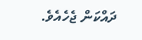ދައްކަން ޖެހެއެވެ.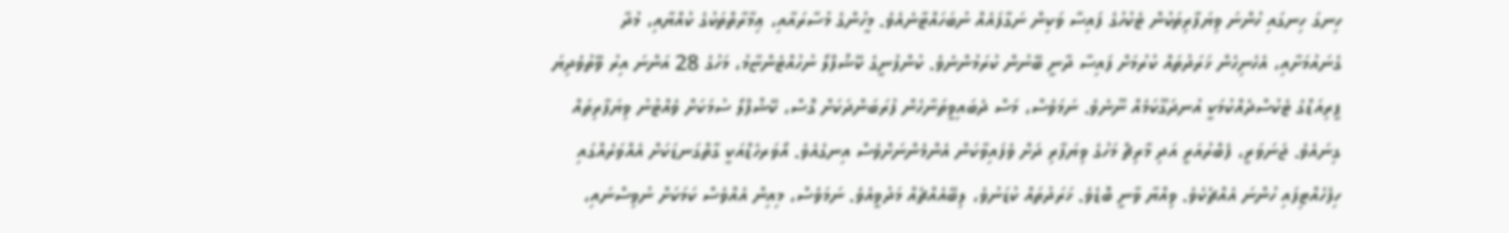ހިނގަ ހިނގައި ހުންނަ ވިޔަފާރިތަކުން ޓެކުހުގެ ފައިސާ ވަކިން ނަގާފައެއް ނުބަހައްޓާނެއެވެ. މީހުންގެ މުސާރައާއި، ޢިމާރާތްތަކުގެ ކުއްޔާއި، މުދާ ގެނައުމަށާއި، އެހެނިހެން ޚަރަދުތައް ކުރުމަށް ފައިސާ ދާނީ ބޭނުން ކުރަމުންނެވެ. ކުންފުނީގެ ކޭޝްފްލޯ ނުހުއްޓެންޏާމު، މަހުގެ 28 އަންނަ އިރު ވޭތުވެދިޔަ ޕީރިއަޑްގެ ޓެކުސްދެއްކުމަކީ އުނދަގޫކަމެއް ނޫނެވެ. ނަމަވެސް، މަސް ދެބައިވީތަނާހެން ފުރަބަންދަކަށް ގޮސް، ކޭޝްފްލޯ ސުމަކަށް ވެއްޓުނު ވިޔަފާރިތައް ގިނައެވެ. ޖަނަވަރީ، ފެބްރުއަރީ އަދި މާރިޗް މަހުގެ ވިޔަފާރި ދަށް ވެފައިވާކަން އެންމެންނަށްވެސް އިނގެއެވެ. އޯވަރހެޑްއަކީ ގާތްގަނޑަކަށް އެއްވަރެއްގައި ހިފެހެއްޓިފައި ހުންނަ އެއްޗެކެވެ. ވިއްޔާ ވާނީ ބޮޑެވެ. ޚަރަދުތައް ކުޑަނުވެ، ލިބޭއެއްޗެއް މަދުވީއެވެ. ނަމަވެސް، މިއިން އެއްވެސް ކަމަކަށް ނުވިސްނައި،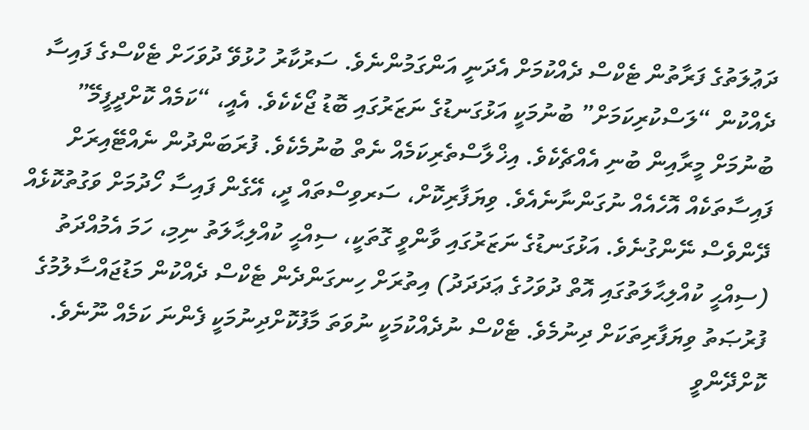ދަޢުލަތުގެ ފަރާތުން ޓެކްސް ދެއްކުމަށް އެދަނީ އަންގަމުންނެވެ. ސަރުކާރު ހުޅުވޭ ދުވަހަށް ޓެކްސްގެ ފައިސާ ދެއްކުން “ލަސްކުރިކަމަށް” ބުނުމަކީ އަޅުގަނޑުގެ ނަޒަރުގައި ބޮޑު ޖޯކެކެވެ. އެއީ، “ކަމެއް ކޮށްދީފީމޭ” ބުނުމަށް މީރާއިން ބުނި އެއްޗެކެވެ. އިޚްލާސްތެރިކަމެއް ނެތް ބުނުމެކެވެ. ފުރަބަންދުން ނެއްޓޭއިރަށް ފައިސާތަކެއް އޮހެއެއް ނުގަންނާނެއެވެ. ވިޔަފާރިކޮށް، ސަރވިސްތައް ދީ، އޭގެން ފައިސާ ހޯދުމަށް ވަގުތުކޮޅެއް ދޭންވެސް ނޭންގުނެވެ. އަޅުގަނޑުގެ ނަޒަރުގައި ވާންވީ ގޮތަކީ، ސިއްޙީ ކުއްލިޙާލަތު ނިމި، ހަމަ އެމުއްދަތު (ސިއްޙީ ކުއްލިޙާލަތުގައި އޮތް ދުވަހުގެ ޢަދަދަދު) އިތުރަށް ހިނގަންދެން ޓެކްސް ދެއްކުން މަޑުޖައްސާލުމުގެ ފުރުޞަތު ވިޔަފާރިތަކަށް ދިނުމެވެ. ޓެކްސް ނުދެއްކުމަކީ ނުވަތަ މާފުކޮށްދިނުމަކީ ފެންނަ ކަމެއް ނޫނެވެ. ކޮށްދޭންވީ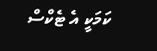ކަމަކީ އެ ޓެކްސް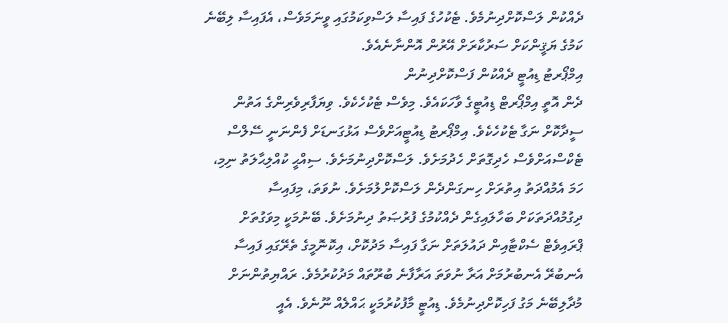ދެއްކުން ލަސްކޮށްދިނުމެވެ. ޓެކުހުގެ ފައިސާ ލަސްވިކަމުގައި ވީނަމަވެސް، އެފައިސާ ލިބޭނެ ކަމުގެ ޔަޤީންކަށް ސަރުކާރަށް އޭރުން އޮންނާނެއެވެ.
އިމްޕޯރޓު ޑިއުޓީ ދެއްކުން ފަސްކޮށްދިނުން
ދެން އޮތީ އިމްޕޯރޓް ޑިއުޓީގެ ވާހަކައެވެ. މިވެސް ޓެކުހެކެވެ. ވިޔަފާރިވެރިންގެ އަތުން ސީދާކޮށް ނަގާ ޓެކުހެކެވެ. އިމްޕޯރޓު ޑިއުޓީއަށްވެސް އަޅުގަނޑަށް ފެންނަނީ ސޭލްސް ޓެކްސްއަށްވެސް ހެދިގޮތަށް ހެދުމަށެވެ. ލަސްކޮށްދިނުމަށެވެ. ސިއްޙީ ކުއްލިޙާލަތު ނިމި، ހަމަ އެމުއްދަތު އިތުރަށް ހިނގަންދެން ލަސްކޮށްލުމަށެވެ. ނުވަތަ، މިފައިސާ ދިގުމުއްދަތަކަށް ބަހާލައިގެން ދެއްކުމުގެ ފުރުޞަތު ދިނުމަށެވެ. ބޭނުމަކީ މިވަގުތަށް ޕްރައިވެޓް ސެކްޓާއިން ދައުލަތަށް ނަގާ ފައިސާ މަދުކޮށް، އިކޮނޮމީގެ ތެރޭގައި ފައިސާ އެނބުރޭ އެނބުރުމަށް އަރާ ނުވަތަ އަރާފާނެ ބުރޫތައް މަދުކުރުމެވެ. ރައްޔިތުންނަށް މުދާލިބޭނެ މަގު ފަހިކޮށްދިނުމެވެ. ޑިއުޓީ މާފުކުރުމަކީ ޙައްލެއް ނޫނެވެ. އެއީ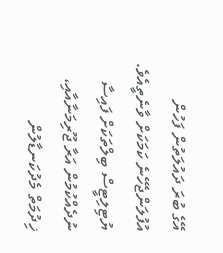އޭގެ ބުރަ ދައުލަތުން ފަހުން އުފުލަންޖެހޭނެ ކަމަކަށް ވާނެތީއެވެ.
ޔުޓިލިޓީސް ބިލްތަކަށް ފައިސާ ނުދެއްކުމުން އަރާ ޖޫރިމަނާއާއި، ޚިދުމަތް މެދުކަނޑާލުން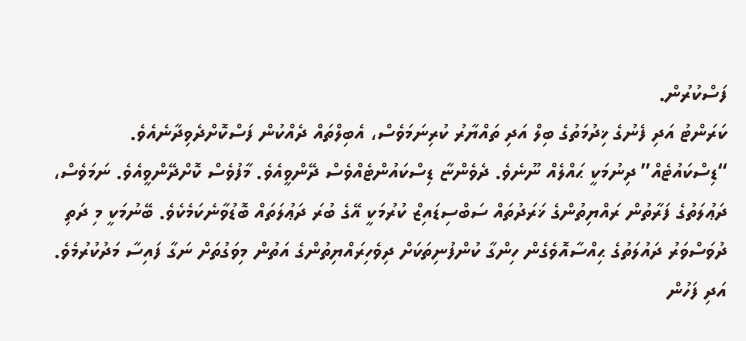ފަސްކުރުން.
ކަރަންޓު އަދި ފެނުގެ ޚިދުމަތުގެ ބިލް އަދި ތައްޔާރު ކުރިނަމަވެސް، އެބިލްތައް ދެއްކުން ފަސްކޮށްދެވިދާނެއެވެ. “ޑިސްކައުޓެއް” ދިނުމަކީ ޙައްލެއް ނޫނެވެ. ދެވެންޏާ ޑިސްކައުންޓެއްވެސް ދޭންވީއެވެ. މާފުވެސް ކޮށްދޭންވީއެވެ. ނަމަވެސް، ދަޢުލަތުގެ ފަރާތުން ރައްޔިތުންގެ ޚަރަދުތައް ސަބްސިޑައިޒް ކުރުމަކީ އޭގެ ބުރަ ދަޢުލަތައް ބޮޑުވާނެކަމެކެވެ. ބޭނުމަކީ މި ދަތި ދުވަސްވަރު ދައުލަތުގެ ޙިއްސާއޮވެގެން ހިންގާ ކުންފުނިތަކަށް ދިވެހިރައްޔިތުންގެ އަތުން މިވަގުތަށް ނަގާ ފައިސާ މަދުކުރުމެވެ. އަދި ފަހުން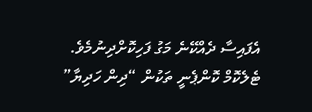އެފައިސާ ދެއްކޭނެ މަގު ފަހިކޮށްދިނުމެވެ.
ޓެލެކޮމް ކޮންޕެނީ ތަކުން “ދިން ހަދިޔާ”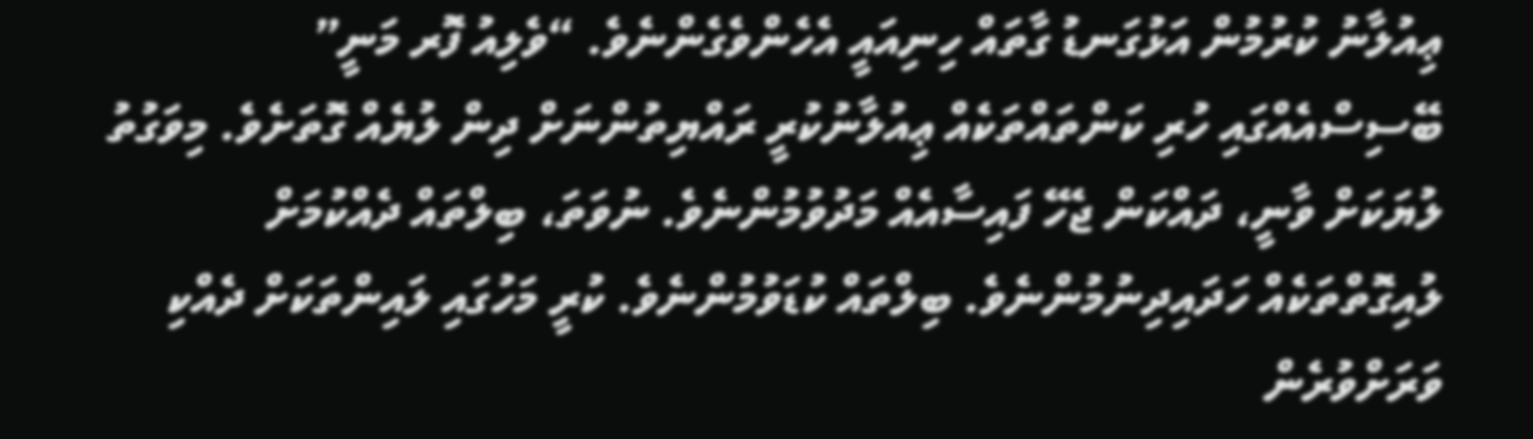ޢިއުލާނު ކުރުމުން އަޅުގަނޑު ގާތައް ހިނިއައީ އެހެންވެގެންނެވެ. “ވެލިއު ފޮރ މަނީ” ބޭސިސްއެއްގައި ހުރި ކަންތައްތަކެއް ޢިއުލާނުކުރީ ރައްޔިތުންނަށް ދިން ލުޔެއް ގޮތަށެވެ. މިވަގުތު ލުޔަކަށް ވާނީ، ދައްކަން ޖެހޭ ފައިސާއެއް މަދުވުމުންނެވެ. ނުވަތަ، ބިލްތައް ދެއްކުމަށް ލުއިގޮތްތަކެއް ހަދައިދިނުމުންނެވެ. ބިލްތައް ކުޑަވުމުންނެވެ. ކުރީ މަހުގައި ލައިންތަކަށް ދެއްކި ވަރަށްވުރެން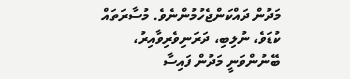މަދުން ދައްކަންޖެހުމުންނެވެ. މުސާރަތައް ކުޑަވެ، ނުލިބި، ދަރަނިވެރިވާއިރު، ބޭނުންވަނީ މަދުން ފައިސާ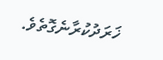ޚަރަދުކުރާނެގޮތެވެ.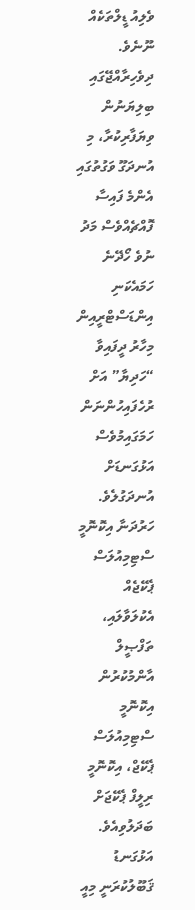ވެލިއު ޑީލްތަކެއް ނޫނެވެ. ދިވެހިރާއްޖޭގައި ބިލިޔަނުން ވިޔަފާރިކުރާ، މި އުނދަގޫ ވަގުތުގައި އެންމެ ފައިސާ ފޮއްޗެއްވެސް މަދު ނުވެ ހޯދޭނެ ހަމައެކަނި އިންޑަސްޓްރީއިން މިހާރު ދީފައިވާ “ހަދިޔާ” އަށް ރުހެފައިހުންނަން ހަމަގައިމުވެސް އަޅުގަނޑަށް އުނދަގުލެވެ.
ހަރުދަނާ އިކޮނޮމީ ސްޓިމިއުލަސް ޕެކޭޖެއް އެކުލަވާލައި، ތަފްޞީލް އާންމުކުރުން
އިކޮނޮމީ ސްޓިމިއުލަސް ޕެކޭޖް، އިކޮނޮމީ ރިލީފް ޕެކޭޖަށް ބަދަލުވިއެވެ. އަޅުގަނޑު ޤަބޫލުކުރަނީ މިއީ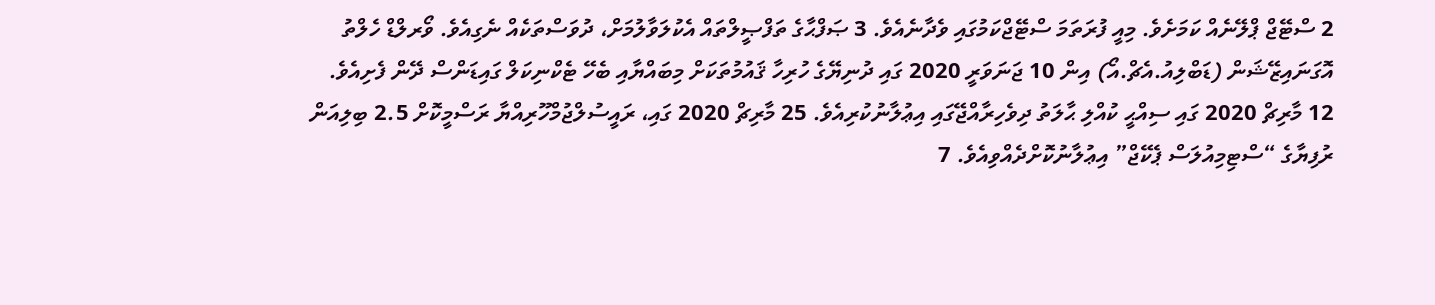2 ސްޓޭޖް ޕްލޭނެއް ކަމަށެވެ. މިއީ ފުރަތަމަ ސްޓޭޖްކަމުގައި ވެދާނެއެވެ. 3 ޞަފްޙާގެ ތަފްޞީލްތައް އެކުލަވާލުމަށް، ދުވަސްތަކެއް ނެގިއެވެ. ވޯރލްޑް ހެލްތު އޮގަނައިޒޭޝަން (ޑަބްލިއު.އެޗް.އޯ) އިން 10 ޖަނަވަރީ 2020 ގައި ދުނިޔޭގެ ހުރިހާ ޤައުމުތަކަށް މިބައްޔާއި ބެހޭ ޓެކްނިކަލް ގައިޑަންސް ދޭން ފެށިއެވެ. 12 މާރިޗް 2020 ގައި ސިއްޙީ ކުއްލި ޙާލަތު ދިވެހިރާއްޖޭގައި އިޢުލާނުކުރިއެވެ. 25 މާރިޗް 2020 ގައި، ރައީސުލްޖުމްހޫރިއްޔާ ރަސްމީކޮށް 2.5 ބިލިއަން ރުފިޔާގެ “ސްޓިމިއުލަސް ޕެކޭޖް” އިޢުލާނުކޮށްދެއްވިއެވެ. 7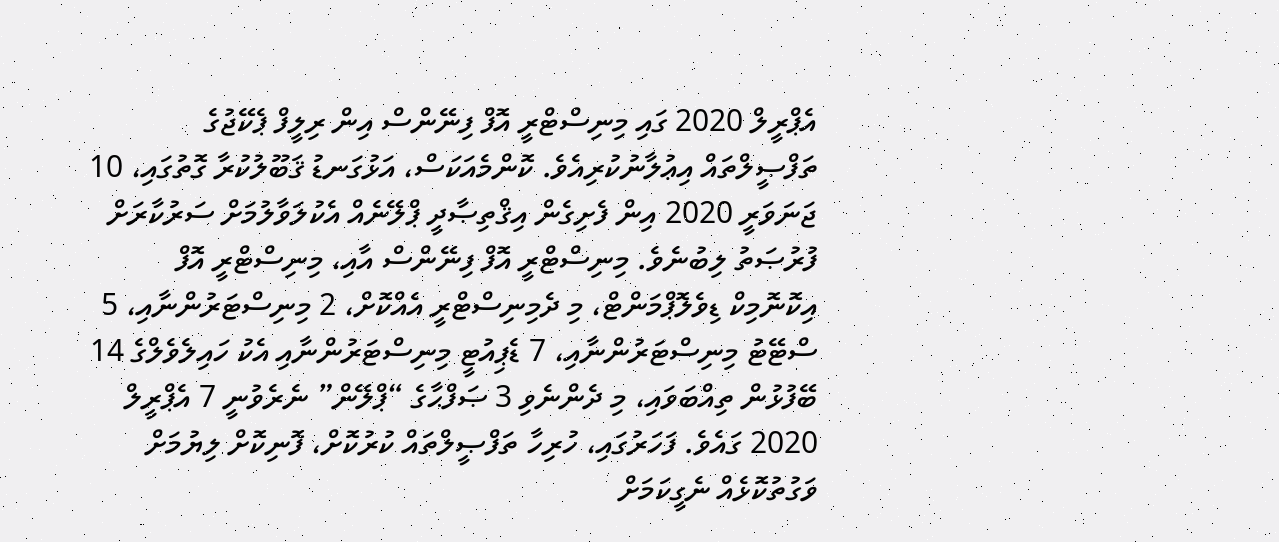އެޕްރީލް 2020 ގައި މިނިސްޓްރީ އޮފް ފިނޭންސް އިން ރިލީފް ޕެކޭޖުގެ ތަފްޞީލްތައް އިޢުލާނުކުރިއެވެ. ކޮންމެއަކަސް، އަޅުގަނޑު ޤަބޫލުކުރާ ގޮތުގައި، 10 ޖަނަވަރީ 2020 އިން ފެށިގެން އިޤްތިޞާދީ ޕްލޭނެއް އެކުލަވާލުމަށް ސަރުކާރަށް ފުރުޞަތު ލިބުނެވެ. މިނިސްޓްރީ އޮފް ފިނޭންސް އާއި، މިނިސްޓްރީ އޮފް އިކޮނޮމިކް ޑިވެލޮޕްމަންޓް، މި ދެމިނިސްޓްރީ އެއްކޮށް، 2 މިނިސްޓަރުންނާއި، 5 ސްޓޭޓު މިނިސްޓަރުންނާއި، 7 ޑެޕިއުޓީ މިނިސްޓަރުންނާއި އެކު ހައިލެވެލްގެ 14 ބޭފުޅުން ތިއްބަވައި، މި ދެންނެވި 3 ޞަފްޙާގެ “ޕްލޭން” ނެރެވުނީ 7 އެޕްރީލް 2020 ގައެވެ. ފަހަރުގައި، ހުރިހާ ތަފްޞީލްތައް ކުރުކޮށް، ފޮނިކޮށް ލިޔުމަށް ވަގުތުކޮޅެއް ނެގީކަމަށް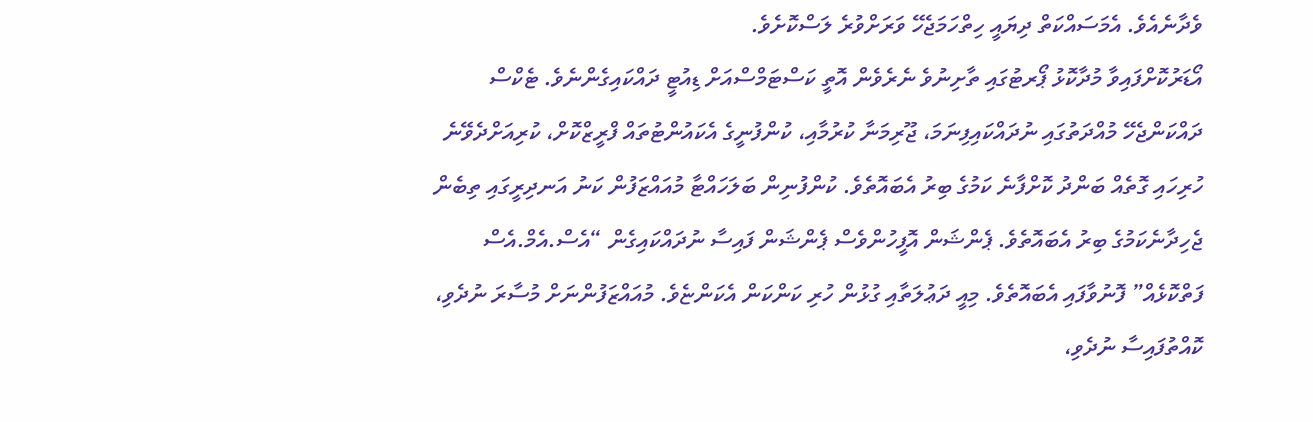ވެދާނެއެވެ. އެމަސައްކަތް ދިޔައީ ހިތްހަމަޖެހޭ ވަރަށްވުރެ ލަސްކޮށެވެ.
އޯޑަރުކޮށްފައިވާ މުދާކޮޅު ޕޯރޓުގައި ތާށިނުވެ ނެރެވެން އޮތީ ކަސްޓަމްސްއަށް ޑިއުޓީ ދައްކައިގެންނެވެ. ޓެކްސް ދައްކަންޖެހޭ މުއްދަތުގައި ނުދައްކައިފިނަމަ، ޖޫރިމަނާ ކުރުމާއި، ކުންފުނީގެ އެކައުންޓުތައް ފްރީޒްކޮށް، ކުރިއަށްދެވޭނެ ހުރިހައި ގޮތެއް ބަންދު ކޮށްފާނެ ކަމުގެ ބިރު އެބައޮތެވެ. ކުންފުނިން ބަލަހައްޓާ މުއައްޒަފުން ކަނު އަނދިރީގައި ތިބެން ޖެހިދާނެކަމުގެ ބިރު އެބައޮތެވެ. ޕެންޝަން އޮފީހުންވެސް ޕެންޝަން ފައިސާ ނުދައްކައިގެން “އެސް.އެމް.އެސް ފަތްކޮޅެއް” ފޮނުވާފައި އެބައޮތެވެ. މިއީ ދަޢުލަތާއި ގުޅުން ހުރި ކަންކަން އެކަންޏެވެ. މުއައްޒަފުންނަށް މުސާރަ ނުދެވި، ކޮއްތުފައިސާ ނުދެވި،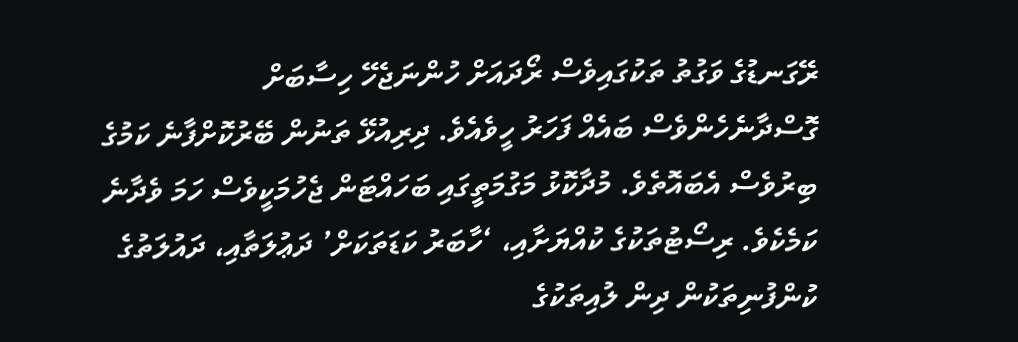ރޭގަނޑުގެ ވަގުތު ތަކުގައިވެސް ރޯދައަށް ހުންނަޖެހޭ ހިސާބަށް ގޮސްދާނެހެންވެސް ބައެއް ފަހަރު ހީވެއެވެ. ދިރިއުޅޭ ތަނުން ބޭރުކޮށްފާނެ ކަމުގެ ބިރުވެސް އެބައޮތެވެ. މުދާކޮޅު މަގުމަތީގައި ބަހައްޓަން ޖެހުމަކީވެސް ހަމަ ވެދާނެ ކަމެކެވެ. ރިސޯޓުތަކުގެ ކުއްޔަށާއި، ‘ހާބަރު ކަޑަތަކަށް’ ދަޢުލަތާއި، ދައުލަތުގެ ކުންފުނިތަކުން ދިން ލުއިތަކުގެ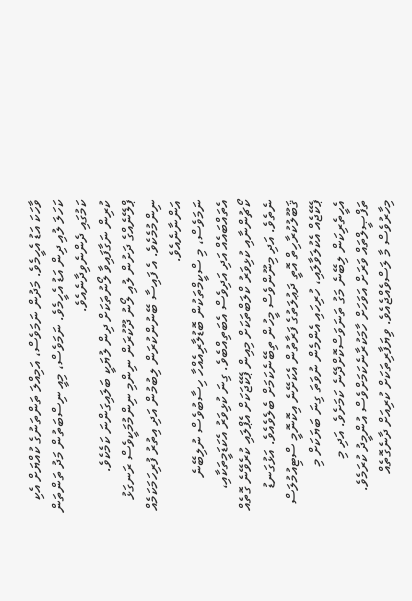ވާހަކަ އަޑު އެހީމެވެ. މަދުން ނަމަވެސް، އަމިއްލަ ތަންތަނުގެ ކުއްޔަށް އެކި ކަހަލަ ލުއި ދިން އަޑު އެހީމެވެ. ނަމަވެސް، މިއީ ނިސްބަތުން މަދު ތަންތަން ކަމުގައި ދެންނެވިދާނެއެވެ.
ކުރިން ނަގާފައިވާ ލޯނުތަކަށް ދިން ލުޔަކީ ބަލައިގަންނަ ކަމެކެވެ. ޕްލޭނެއްގެ ދަށުން ލުއި ލޯނު ދޫކުރަން ނިންމި ނިންމުމަކީވެސް ރަނގަޅު ނިންމުމެކެވެ. އެ ފައިސާ ބޭނުންކުރަން ލިބުމުން އަދި އިތުރު ފުރިހަމަކަމެއް އަންނާނެއެވެ.
ނަމަވެސް، މި ސްކީމްތަކުން ބޮޑުލާރިއެއްހާ ހިސާބުވެސް ނުލިބޭނެ އެތައްބައެއް އަދި އަދިވެސް އެބަތިއްބެވެ. ގިނަ ކުޅިވަރު އެކަޑަމީތަކާއި، ކޯޗުންނާއި ކުޅިވަރު ކްލަބްތަކަށް މިއިން ޕެކޭޖަކަށް އެޕްލައި ކުރެވޭނެ ގޮތެއް ނެތެވެ. އަދި މިނޫންވެސް މީހުން ތިބޭނެކަމަށް ބެލެވެއެވެ. އަޅުގަނޑު ޤަބޫލުކުރާހިތް އޮތީ ދަޢުލަތުގެ ފަރާތުން އެކަށޭނެ އިކޮނޮމީ ސްޓިއުމުލަސް ޕެކޭޖެއް އެކުލަވާލައި، ހުރިހައި އެންމެން ނުވަތަ ގިނަ ބަޔަކަށް މި އެހީތެރިކަން ލިބޭނެ މަގު ތަނަވަސްކޮށްދޭނެ ކަމަށެވެ. އަދި މި ތަފްޞީލްތައް ވަރަށް އަވަހަށް ހާމަކުރާނެކަމަށްވެސް އުންމީދު ކުރަމެވެ. މިހާރުވެސް މާ ލަސްވެއްޖެއެވެ. ވިޔަފާރިތަކަށް ކުރިއަށް ދާނެގޮތެއް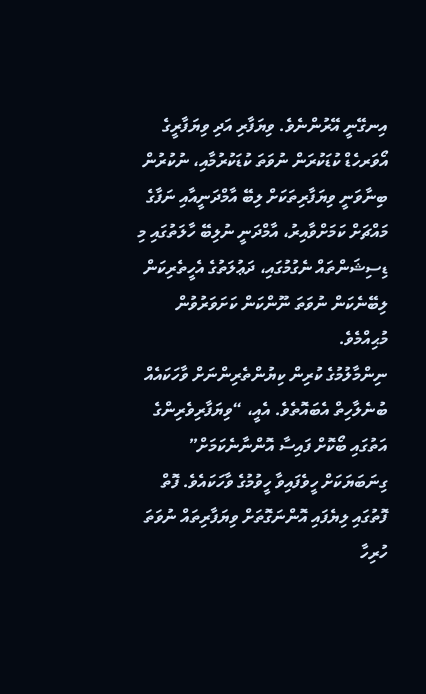އިނގޭނީ އޭރުންނެވެ. ވިޔަފާރި އަދި ވިޔަފާރީގެ އޯވަރހެޑް ކުޑަކުރަން ނުވަތަ ކުޑަކުރުމާއި، ނުކުރުން ބިނާވަނީ ވިޔަފާރިތަކަށް ލިބޭ އާމްދަނީއާއި ނަފާގެ މައްޗަށް ކަމަށްވާއިރު، އާމްދަނީ ނުލިބޭ ހާލަތުގައި މި ޑިސިޝަންތައް ނެގުމުގައި، ދަޢުލަތުގެ އެހީތެރިކަން ލިބޭނެކަން ނުވަތަ ނޫންކަން ކަށަވަރުވުން މުޙިއްމެވެ.
ނިންމާލުމުގެ ކުރިން ކިޔުންތެރިންނަށް ވާހަކައެއް ބުނެލާހިތް އެބައޮތެވެ. އެއީ، “ވިޔަފާރިވެރިންގެ އަތުގައި ބޯކޮށް ފައިސާ އޮންނާނެކަމަށް” ގިނަބަޔަކަށް ހީވެފައިވާ ހީވުމުގެ ވާހަކައެވެ. ފޮތް ފޮތުގައި ލިޔެފައި އޮންނަގޮތަށް ވިޔަފާރިތައް ނުވަތަ ހުރިހާ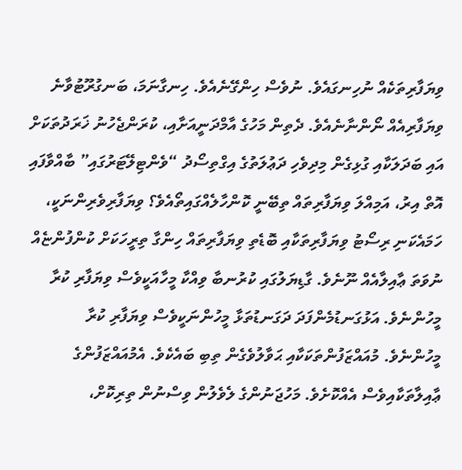ވިޔަފާރިތަކެއް ނުހިނގައެވެ. ނުވެސް ހިންގޭނެއެވެ. ހިނގާނަމަ، ބަނގުރޫޓުވާނެ ވިޔަފާރިއެއް ނޯންނާނެއެވެ. ދެތިން މަހުގެ އާމްދަނީއަށާއި، ކުރަންޖެހުނު ޚަރަދުތަކަށް އައި ބަދަލަކާއި ގުޅިގެން މިދިވެހި ދަޢުލަތުގެ އިގްތިސޯދު “ވެންޓިލޭޓަރުގައި” ބާއްވާފައި އޮތް އިރު، އަމިއްލަ ވިޔަފާރިތައް ތިބޭނީ ކޮންހާލެއްގައިތޯއެވެ؟ ވިޔަފާރިވެރިންނަކީ، ހަމައެކަނި ރިސޯޓު ވިޔަފާރިތަކާއި ބޮޑެތި ވިޔަފާރިތައް ހިންގާ ތިރީހަކަށް ކުންފުންޏެއް ނުވަތަ ޢާއިލާއެއް ނޫނެވެ. ގާޑިޔަލުގައި ކުރުނބާ ވިއްކާ މީހާއަކީވެސް ވިޔަފާރި ކުރާ މީހުންނެވެ. އަޅުގަނޑުމެންފަދަ ދަގަނޑުތަޅާ މީހުންނަކީވެސް ވިޔަފާރި ކުރާ މީހުންނެވެ. މުއައްޒަފުންތަކަކާއި ޙަވާލުވެގެން ތިބި ބައެކެވެ. އެމުއައްޒަފުންގެ ޢާއިލާތަކާއިވެސް އެއްކޮށެވެ. މަހުޖަނުންގެ ލެވެލުން ވިސްނުން ތިރިކޮށް،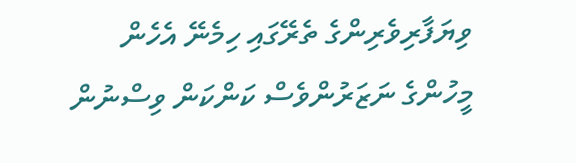ވިޔަފާރިވެރިންގެ ތެރޭގައި ހިމެނޭ އެހެން މީހުންގެ ނަޒަރުންވެސް ކަންކަން ވިސްނުން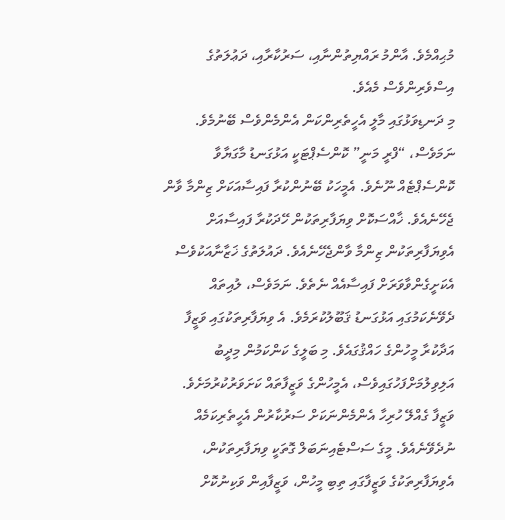މުޙިއްމެވެ. އާންމު ރައްޔިތުންނާއި، ސަރުކާރާއި، ދަޢުލަތުގެ އިސްވެރިންވެސް މެއެވެ.
މި ދަނޑިވަޅުގައި މާލީ އެހީތެރިންކަން އެންމެންވެސް ބޭނުމެވެ. ނަމަވެސް، “ފްރީ މަނީ” ކޮންސެޕްޓަކީ އަޅުގަނޑު މާގަޔާވާ ކޮންސެޕްޓެއް ނޫނެވެ. އެމީހަކު ބޭނުންކުރާ ފައިސާއަކަށް ޒިންމާ ވާން ޖެހޭނެއެވެ. ޚާއްސަކޮށް ވިޔަފާރިތަކުން ހޭދަކުރާ ފައިސާއަށް އެވިޔަފާރިތަކުން ޒިންމާ ވާންޖެހޭނެއެވެ. ދައުލަތުގެ ޚަޒާނާއަކުވެސް އެކަށީގެންވާވަރަށް ފައިސާއެއް ނެތެވެ. ނަމަވެސް، ލުއިތައް ދެވޭނެކަމުގައި އަޅުގަނޑު ޤަބޫލުކުރަމެވެ. އެ ވިޔަފާރިތަކުގައި ވަޒީފާ އަދާކުރާ މީހުންގެ ހައްޤުގައެވެ. މި ބަލީގެ ކަންކަމުން މިދީބު އަލިވިލުމަށްފަހުގައިވެސް، އެމީހުންގެ ވަޒީފާތައް ކަށަވަރުކުރުމަށެވެ. ވަޒީފާ ގެއްލޭ ހުރިހާ އެންމެންނަކަށް ސަރުކާރުން އެހީތެރިކަމެއް ނުދެވޭނެއެވެ. މީގެ ސަސްޓެއިނަބަލް ގޮތަކީ ވިޔަފާރިތަކުން، އެވިޔަފާރިތަކުގެ ވަޒީފާގައި ތިބި މީހުން، ވަޒީފާއިން ވަކިނުކޮށް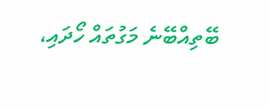ބޭތިއްބޭނެ މަގުތައް ހޯދައި،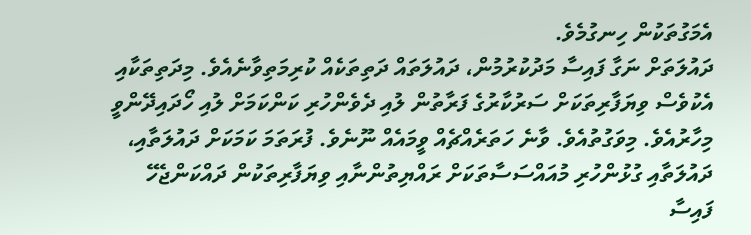އެމަގުތަކުން ހިނގުމެވެ.
ދައުލަތަށް ނަގާ ފައިސާ މަދުކުރުމުން، ދައުލަތައް ދަތިތަކެއް ކުރިމަތިވާނެއެވެ. މިދަތިތަކާއި އެކުވެސް ވިޔަފާރިތަކަށް ސަރުކާރުގެ ފަރާތުން ލުއި ދެވެންހުރި ކަންކަމަށް ލުއި ހޯދައިދޭންވީ މިހާރުއެވެ. މިވަގުތުއެވެ. ވާނެ ހަތަރެއްޗެއް ވީމައެއް ނޫނެވެ. ފުރަތަމަ ކަމަކަށް ދައުލަތާއި، ދައުލަތާއި ގުޅުންހުރި މުއައްސަސާތަކަށް ރައްޔިތުންނާއި ވިޔަފާރިތަކުން ދައްކަންޖެހޭ ފައިސާ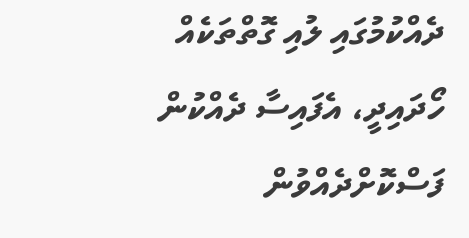ދެއްކުމުގައި ލުއި ގޮތްތަކެއް ހޯދައިދީ، އެފައިސާ ދެއްކުން ފަސްކޮށްދެއްވުން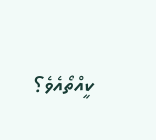ކީއްތޯއެވެ؟